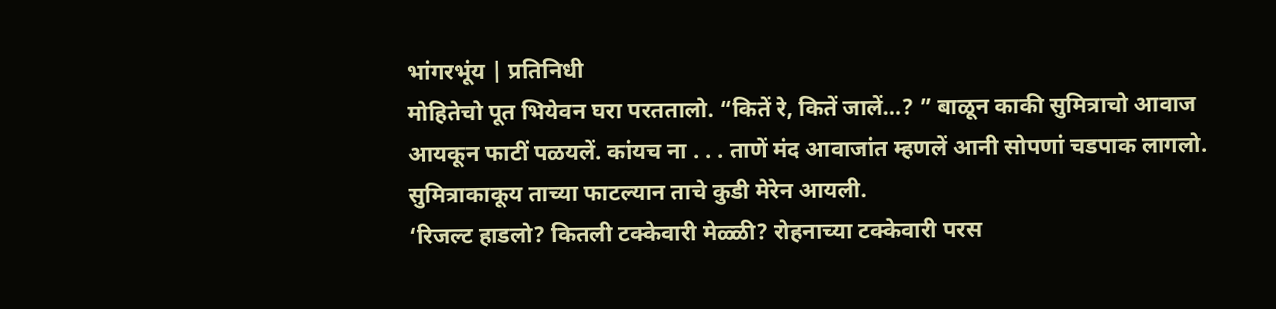भांगरभूंय | प्रतिनिधी
मोहितेचो पूत भियेवन घरा परततालो. “कितें रे, कितें जालें…? ” बाळून काकी सुमित्राचो आवाज आयकून फाटीं पळयलें. कांयच ना . . . ताणें मंद आवाजांत म्हणलें आनी सोपणां चडपाक लागलो. सुमित्राकाकूय ताच्या फाटल्यान ताचे कुडी मेरेन आयली.
‘रिजल्ट हाडलो? कितली टक्केवारी मेळ्ळी? रोहनाच्या टक्केवारी परस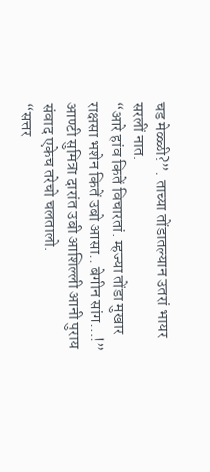चड मेळ्ळी?”. ताच्या तोंडातल्यान उतरां भायर सरलीं नात.
“आरे हांव कितें विचारतां. म्हज्या तोंडा मुखार राक्षसा भशेन कितें उबो आसा.. बेगीन सांग…!” आण्टी सुमित्रा दारांत उबी आशिल्ली आनी पुराय संवाद एकेच तरेचो चलतालो.
“सत्तर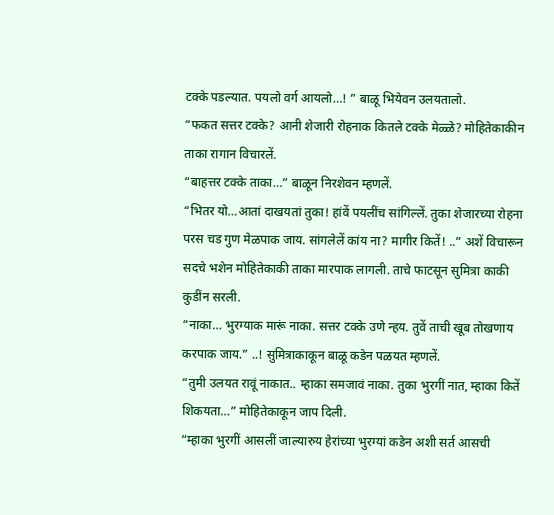टक्के पडल्यात. पयलो वर्ग आयलो…! ” बाळू भियेवन उलयतालो.
“फकत सत्तर टक्के? आनी शेजारी रोहनाक कितले टक्के मेळ्ळे? मोहितेकाकीन ताका रागान विचारलें.
“बाहत्तर टक्के ताका…” बाळून निरशेवन म्हणलें.
“भितर यो…आतां दाखयतां तुका! हांवें पयलींच सांगिल्लें. तुका शेजारच्या रोहना परस चड गुण मेळपाक जाय. सांगलेलें कांय ना? मागीर कितें! ..” अशें विचारून सदचे भशेन मोहितेकाकी ताका मारपाक लागली. ताचे फाटसून सुमित्रा काकी कुडींन सरली.
“नाका… भुरग्याक मारूं नाका. सत्तर टक्के उणे न्हय. तुवें ताची खूब तोखणाय करपाक जाय.” ..! सुमित्राकाकून बाळू कडेन पळयत म्हणलें.
“तुमी उलयत रावूं नाकात.. म्हाका समजावं नाका. तुका भुरगीं नात, म्हाका कितें शिकयता…” मोहितेकाकून जाप दिली.
“म्हाका भुरगीं आसलीं जाल्यारुय हेरांच्या भुरग्यां कडेन अशी सर्त आसची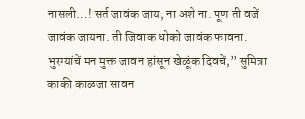नासली…! सर्त जावंक जाय, ना अशे ना. पूण ती वजें जावंक जायना. ती जिवाक धोको जावंक फावना. भुरग्यांचें मन मुक्त जावन हांसून खेळूंक दिवचें,” सुमित्रा काकी काळजा सावन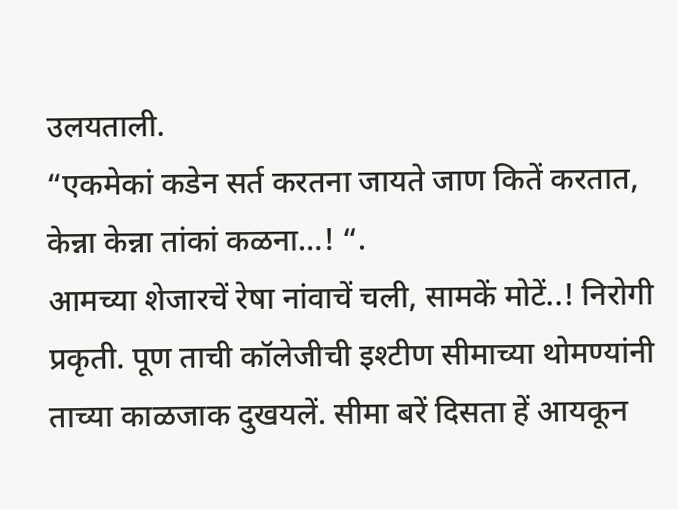उलयताली.
“एकमेकां कडेन सर्त करतना जायते जाण कितें करतात, केन्ना केन्ना तांकां कळना…! “.
आमच्या शेजारचें रेषा नांवाचें चली, सामकें मोटें..! निरोगी प्रकृती. पूण ताची कॉलेजीची इश्टीण सीमाच्या थोमण्यांनी ताच्या काळजाक दुखयलें. सीमा बरें दिसता हें आयकून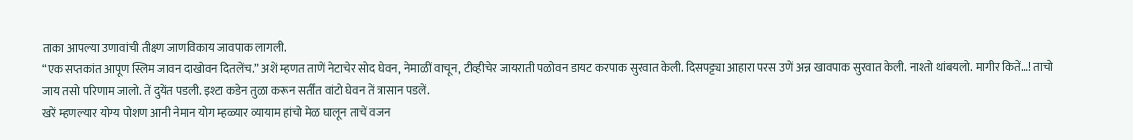ताका आपल्या उणावांची तीक्ष्ण जाणविकाय जावपाक लागली.
“एक सप्तकांत आपूण स्लिम जावन दाखोवन दितलेंच.” अशें म्हणत ताणें नेटाचेर सोद घेवन, नेमाळीं वाचून, टीव्हीचेर जायराती पळोवन डायट करपाक सुरवात केली. दिसपट्ट्या आहारा परस उणें अन्न खावपाक सुरवात केली. नाश्तो थांबयलो. मागीर कितें…! ताचो जाय तसो परिणाम जालो. तें दुयेंत पडली. इश्टा कडेन तुळा करून सर्तींत वांटो घेवन तें त्रासान पडलें.
खरें म्हणल्यार योग्य पोशण आनी नेमान योग म्हळ्यार व्यायाम हांचो मेळ घालून ताचें वजन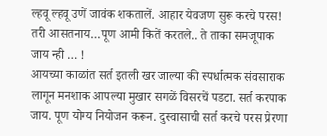ल्हवू ल्हवू उणें जावंक शकतालें. आहार येवजण सुरू करचे परस! तरी आसतनाय…पूण आमी कितें करतले.. ते ताका समजूपाक जाय न्ही … !
आयच्या काळांत सर्त इतली खर जाल्या की स्पर्धात्मक संवसाराक लागून मनशाक आपल्या मुखार सगळें विसरचें पडटा. सर्त करपाक जाय. पूण योग्य नियोजन करून. दुस्वासाची सर्त करचे परस प्रेरणा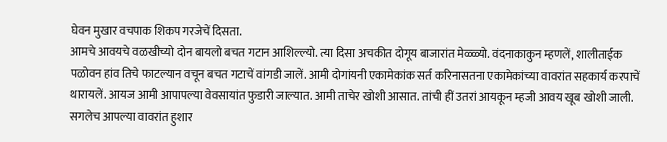घेवन मुखार वचपाक शिकप गरजेचें दिसता.
आमचे आवयचे वळखीच्यो दोन बायलो बचत गटान आशिल्ल्यो. त्या दिसा अचकीत दोगूय बाजारांत मेळ्ळ्यो. वंदनाकाकुन म्हणलें, शालीताईक पळोवन हांव तिचे फाटल्यान वचून बचत गटाचें वांगडी जालें. आमी दोगांयनी एकामेकांक सर्त करिनासतना एकामेकांच्या वावरांत सहकार्य करपाचें थारायलें. आयज आमी आपापल्या वेवसायांत फुडारी जाल्यात. आमी ताचेर खोशी आसात. तांची हीं उतरां आयकून म्हजी आवय खूब खोशी जाली.
सगलेच आपल्या वावरांत हुशार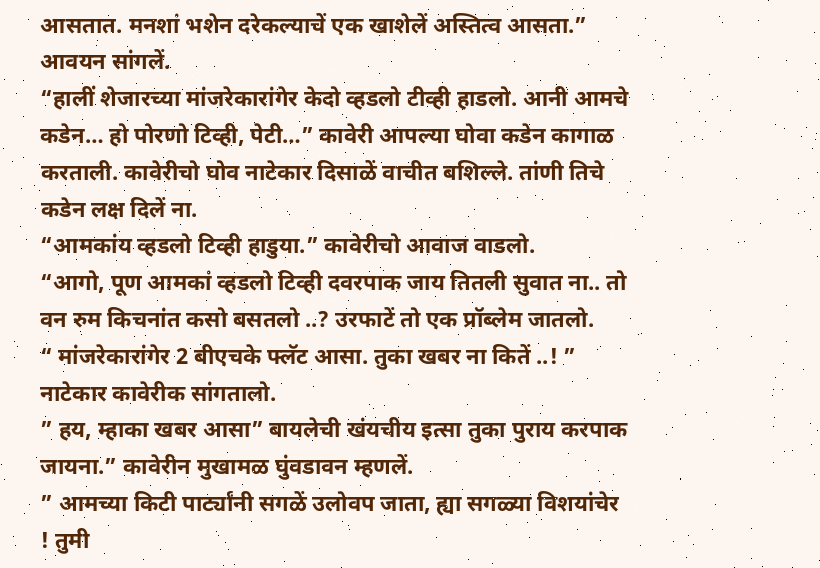आसतात. मनशां भशेन दरेकल्याचें एक खाशेलें अस्तित्व आसता.” आवयन सांगलें.
“हालीं शेजारच्या मांजरेकारांगेर केदो व्हडलो टीव्ही हाडलो. आनी आमचे कडेन… हो पोरणो टिव्ही, पेटी…” कावेरी आपल्या घोवा कडेन कागाळ करताली. कावेरीचो घोव नाटेकार दिसाळें वाचीत बशिल्ले. तांणी तिचे कडेन लक्ष दिलें ना.
“आमकांय व्हडलो टिव्ही हाडुया.” कावेरीचो आवाज वाडलो.
“आगो, पूण आमकां व्हडलो टिव्ही दवरपाक जाय तितली सुवात ना.. तो वन रुम किचनांत कसो बसतलो ..? उरफाटें तो एक प्रॉब्लेम जातलो.
“ मांजरेकारांगेर 2 बीएचके फ्लॅट आसा. तुका खबर ना कितें ..! ” नाटेकार कावेरीक सांगतालो.
” हय, म्हाका खबर आसा” बायलेची खंयचीय इत्सा तुका पुराय करपाक जायना.” कावेरीन मुखामळ घुंवडावन म्हणलें.
” आमच्या किटी पार्ट्यांनी सगळें उलोवप जाता, ह्या सगळ्या विशयांचेर ! तुमी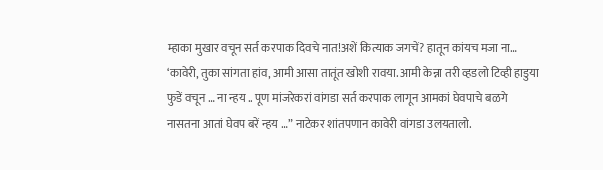म्हाका मुखार वचून सर्त करपाक दिवचे नात!अशें कित्याक जगचें? हातून कांयच मजा ना…
‘कावेरी, तुका सांगता हांव, आमी आसा तातूंत खोशी रावया. आमी केन्ना तरी व्हडलो टिव्ही हाडुया फुडें वचून … ना न्हय .. पूण मांजरेकरां वांगडा सर्त करपाक लागून आमकां घेवपाचे बळगे नासतना आतां घेवप बरें न्हय …” नाटेकर शांतपणान कावेरी वांगडा उलयतालो.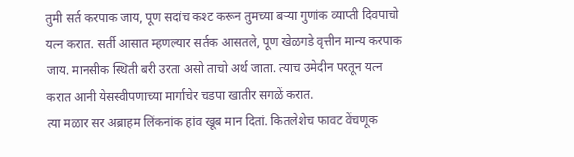तुमी सर्त करपाक जाय, पूण सदांच कश्ट करून तुमच्या बऱ्या गुणांक व्याप्ती दिवपाचो यत्न करात. सर्ती आसात म्हणल्यार सर्तक आसतले, पूण खेळगडे वृत्तीन मान्य करपाक जाय. मानसीक स्थिती बरी उरता असो ताचो अर्थ जाता. त्याच उमेदीन परतून यत्न करात आनी येसस्वीपणाच्या मार्गाचेर चडपा खातीर सगळें करात.
त्या मळार सर अब्राहम लिंकनांक हांव खूब मान दितां. कितलेशेच फावट वेंचणूक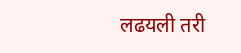लढयली तरी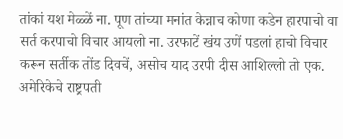तांकां यश मेळ्ळें ना. पूण तांच्या मनांत केन्नाच कोणा कडेन हारपाचो वा सर्त करपाचो विचार आयलो ना. उरफाटें खंय उणें पडलां हाचो विचार करून सर्तीक तोंड दिवचें, असोच याद उरपी दीस आशिल्लो तो एक. अमेरिकेचे राष्ट्रपती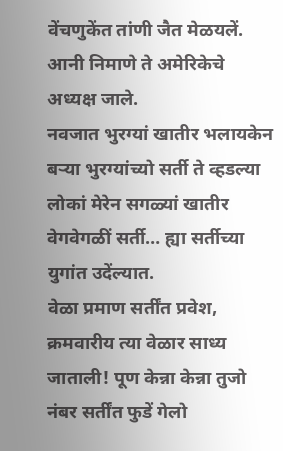वेंचणुकेंत तांणी जैत मेळयलें. आनी निमाणे ते अमेरिकेचे अध्यक्ष जाले.
नवजात भुरग्यां खातीर भलायकेन बऱ्या भुरग्यांच्यो सर्ती ते व्हडल्या लोकां मेरेन सगळ्यां खातीर वेगवेगळीं सर्ती… ह्या सर्तीच्या युगांत उदेंल्यात.
वेळा प्रमाण सर्तींत प्रवेश, क्रमवारीय त्या वेळार साध्य जाताली! पूण केन्ना केन्ना तुजो नंबर सर्तींत फुडें गेलो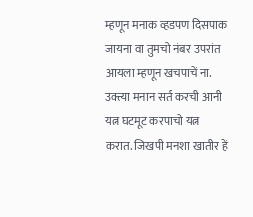म्हणून मनाक व्हडपण दिसपाक जायना वा तुमचो नंबर उपरांत आयला म्हणून खचपाचें ना.
उक्त्या मनान सर्त करची आनी यत्न घटमूट करपाचो यत्न करात. जिखपी मनशा खातीर हें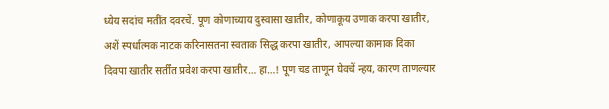ध्येय सदांच मतींत दवरचें. पूण कोणाच्याय दुस्वासा खातीर, कोणाकूय उणाक करपा खातीर, अशें स्पर्धात्मक नाटक करिनासतना स्वताक सिद्ध करपा खातीर, आपल्या कामाक दिका दिवपा खातीर सर्तींत प्रवेश करपा खातीर… हा…! पूण चड ताणून घेवचें न्हय, कारण ताणल्यार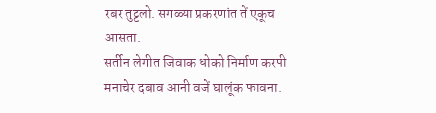रबर तुट्टलो. सगळ्या प्रकरणांत तें एकूच आसता.
सर्तीन लेगीत जिवाक धोको निर्माण करपी मनाचेर दबाव आनी वजें घालूंक फावना.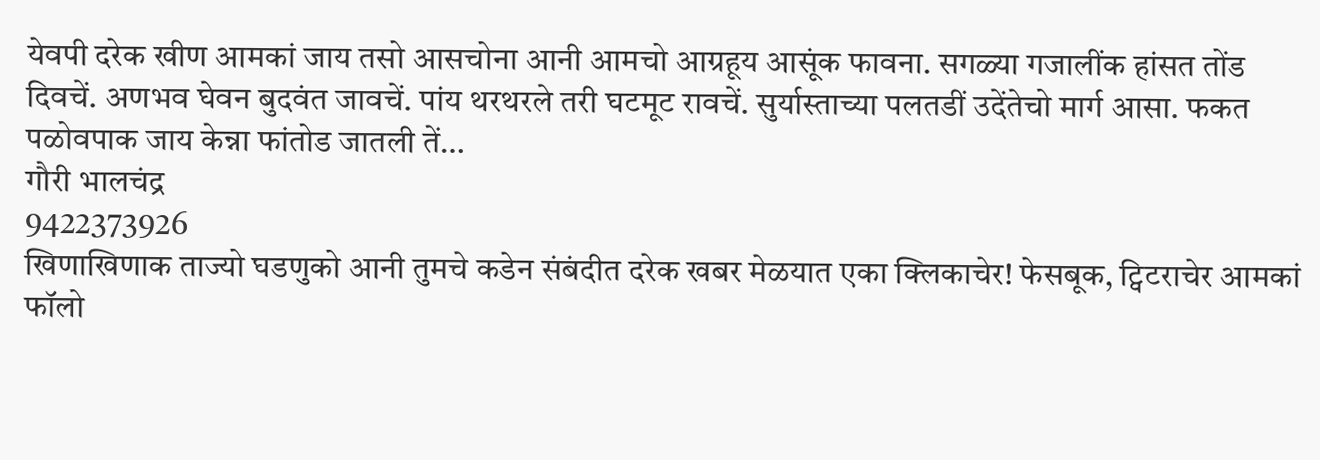येवपी दरेक खीण आमकां जाय तसो आसचोना आनी आमचो आग्रहूय आसूंक फावना. सगळ्या गजालींक हांसत तोंड दिवचें. अणभव घेवन बुदवंत जावचें. पांय थरथरले तरी घटमूट रावचें. सुर्यास्ताच्या पलतडीं उदेंतेचो मार्ग आसा. फकत पळोवपाक जाय केन्ना फांतोड जातली तें…
गौरी भालचंद्र
9422373926
खिणाखिणाक ताज्यो घडणुको आनी तुमचे कडेन संबंदीत दरेक खबर मेळयात एका क्लिकाचेर! फेसबूक, ट्विटराचेर आमकां फॉलो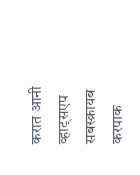करात आनी व्हाट्सएप सबस्क्रायब करपाक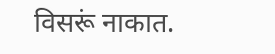विसरूं नाकात.